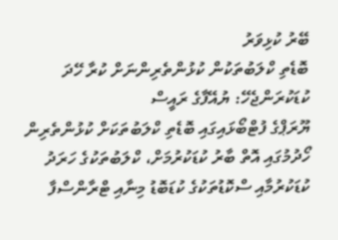ބޭރު ކުޅިވަރު
ބޮޑެތި ކްލަބުތަކުން ކުޅުންތެރިންނަށް ކުރާ ހޭދަ ކުޑަކުރަންޖެހޭ: ޔުއޭފާގެ ރައީސް
ޔޫރަޕްގެ ފުޓްބޯޅައިގައި ބޮޑެތި ކްލަބުތަކަށް ކުޅުންތެރިން ހޯދުމުގައި އޮތް ބާރު ކުޑަކުރުމަށް، ކްލަބުތަކުގެ ހަރަދު ކުޑަކުރުމާއި ސްކޮޑުތަކުގެ ކުޑަބޮޑު މިނާއި ޓްރާންސްފާ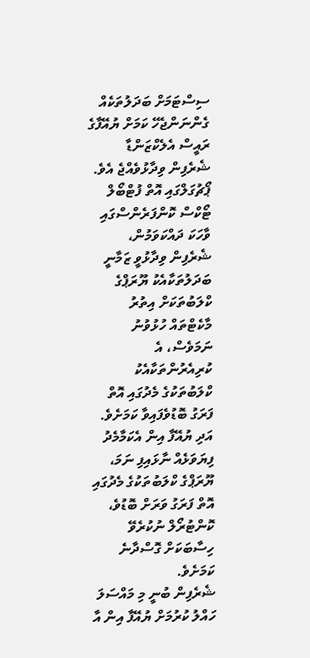ސިސްޓަމަށް ބަދަލުތަކެއް ގެންނަންޖެހޭ ކަމަށް ޔުއޭފާގެ ރައީސް އެލެކްޒަންޑާ ޝެރެފިން ވިދާޅުވެއްޖެ އެވެ.
ޕޯޗުގަލްގައި އޮތް ފުޓްބޯލް ޓޯކްސް ކޮންފަރެންސްގައި ވާހަކަ ދައްކަވަމުން، ޝެރެފިން ވިދާޅުވީ ޒަމާނީ ބަދަލުތަކާއެކު ޔޫރަޕްގެ ކްލަބުތަކަށް އިތުރު މާކެޓްތައް ހުޅުވުނު ނަމަވެސް، އެ ކުރިއެރުންތަކާއެކު ކްލަބުތަކުގެ މެދުގައި އޮތް ފަރަގު ބޮޑުވެފައިވާ ކަމަށެވެ. އަދި ޔުއޭފާ އިން އެކަމާމެދު ފިޔަވަޅެއް ނާޅައިފި ނަމަ، ޔޫރަޕްގެ ކްލަބުތަކުގެ މެދުގައި އޮތް ފަރަގު ވަރަށް ބޮޑުވެ، ކޮންޓުރޯލް ނުކުރެވޭ ހިސާބަކަށް ގޮސްދާނެ ކަމަށެވެ.
ޝެރެފިން ބުނީ މި މައްސަލަ ހައްލު ކުރުމަށް ޔުއޭފާ އިން އާ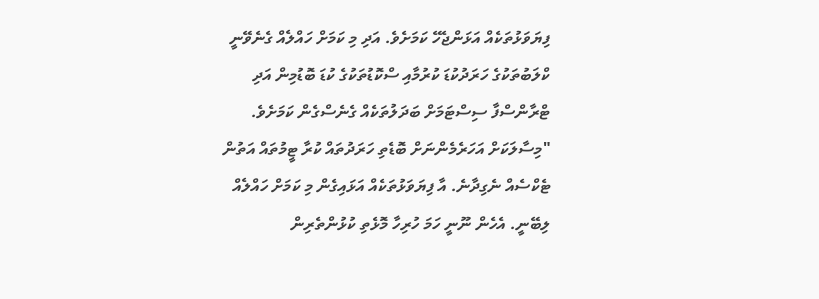ފިޔަވަޅުތަކެއް އަޅަންޖެހޭ ކަމަށެވެ. އަދި މި ކަމަށް ހައްލެއް ގެނެވޭނީ ކްލަބުތަކުގެ ހަރަދުކުޑަ ކުރުމާއި ސްކޮޑުތަކުގެ ކުޑަ ބޮޑުމިން އަދި ޓްރާންސްފާ ސިސްޓަމަށް ބަދަލުތަކެއް ގެނެސްގެން ކަމަށެވެ.
"މިސާލަކަށް އަހަރެމެންނަށް ބޮޑެތި ހަރަދުތައް ކުރާ ޓީމުތައް އަތުން ޓެކްސެއް ނެގިދާނެ. އާ ފިޔަވަޅުތަކެއް އަޅައިގެން މި ކަމަށް ހައްލެއް ލިބޭނީ. އެހެން ނޫނީ ހަމަ ހުރިހާ މޮޅެތި ކުޅުންތެރިން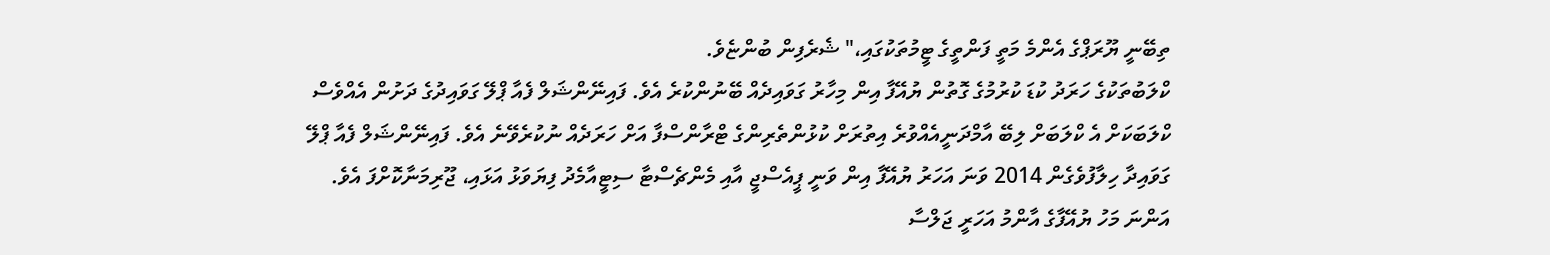ތިބޭނީ ޔޫރަޕްގެ އެންމެ މަތީ ފަންތީގެ ޓީމުތަކުގައި،" ޝެރެފިން ބުންޏެވެ.
ކްލަބުތަކުގެ ހަރަދު ކުޑަ ކުރުމުގެ ގޮތުން ޔުއޭފާ އިން މިހާރު ގަވައިދެއް ބޭނުންކުރެ އެވެ. ފައިނޭންޝަލް ފެއާ ޕްލޭ ގަވައިދުގެ ދަށުން އެއްވެސް ކްލަބަކަށް އެ ކްލަބަށް ލިބޭ އާމްދަނީއެއްވުރެ އިތުރަށް ކުޅުންތެރިންގެ ޓްރާންސްފާ އަށް ހަރަދެއް ނުކުރެވޭނެ އެވެ. ފައިނޭންޝަލް ފެއާ ޕްލޭ ގަވައިދާ ހިލާފުވެގެން 2014 ވަނަ އަހަރު ޔުއޭފާ އިން ވަނީ ޕީއެސްޖީ އާއި މެންޗެސްޓާ ސިޓީއާމެދު ފިޔަވަޅު އަޅައި، ޖޫރިމަނާކޮށްފަ އެވެ.
އަންނަ މަހު ޔުއޭފާގެ އާންމު އަހަރީ ޖަލްސާ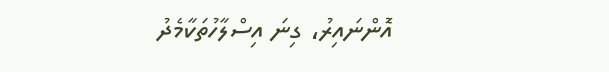އޮންނައިރު، ގިނަ އިސްލާހުތަކާމެދު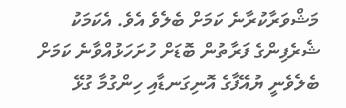މަޝްވަރާކުރާނެ ކަމަށް ބެލެވެ އެވެ. އެކަމަކު ޝެރެފިންގެ ފަރާތުން ބޮޑަށް ހުށަހަޅުއްވާނެ ކަމަށް ބެލެވެނީ ޔުއޭފާގެ އޮނިގަނޑާއި ހިންގުމާ ގުޅޭ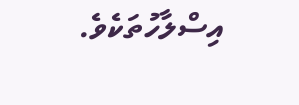އިސްލާހުތަކެވެ.